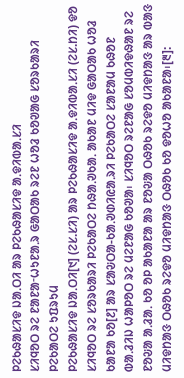ᱞᱮᱠᱷᱟᱥᱤᱫ ᱡᱟᱹᱛᱤ ᱟᱨ ᱞᱮᱠᱷᱟᱥᱤᱫ ᱟᱹᱫᱤᱵᱟᱹᱥᱤ
ᱥᱤᱧᱚᱛ ᱨᱮ ᱱᱟᱱᱟᱼᱦᱩᱱᱟᱹᱨ ᱜᱟᱛᱟᱠ ᱨᱮᱱ ᱦᱚᱲ ᱠᱚᱣᱟᱜ ᱥᱚᱨᱠᱟᱨᱤ ᱞᱮᱠᱟᱛᱮ ᱩᱯᱨᱩᱢ
ᱞᱮᱠᱷᱟᱥᱤᱫ ᱡᱟᱹᱛᱤ[᱑] (ᱮᱥ.ᱥᱤ) ᱟᱨ ᱞᱮᱠᱷᱟᱥᱤᱫ ᱟᱹᱫᱤᱵᱟᱹᱥᱤ (ᱮᱥ.ᱴᱤ) ᱫᱚ ᱥᱤᱧᱚᱛ ᱨᱮ ᱥᱚᱨᱠᱟᱨᱤ ᱞᱮᱠᱟᱛᱮ ᱴᱷᱟᱹᱣᱠᱟᱹ ᱟᱠᱟᱱ ᱢᱤᱫ ᱜᱟᱛᱟᱠ ᱦᱚᱲ ᱠᱟᱱᱟ ᱠᱚ[᱒] ᱟᱨ ᱥᱟᱶᱛᱟ-ᱠᱟᱹᱣᱰᱤᱭᱟᱹᱨᱤ ᱞᱮᱠᱟᱛᱮ ᱥᱟᱱᱟᱢ ᱠᱷᱚᱱ ᱵᱟᱹᱲᱤᱡ ᱦᱟᱞᱚᱛ ᱨᱮ ᱢᱮᱱᱟᱜ ᱠᱚᱣᱟ᱾ ᱥᱤᱧᱚᱛ ᱨᱮᱱᱟᱜ ᱥᱚᱢᱵᱤᱫᱷᱟᱱ ᱨᱮ ᱱᱚᱶᱟ ᱟᱹᱲᱟᱹ ᱠᱚ ᱚᱞ ᱟᱠᱟᱱᱟ ᱟᱨ ᱱᱚᱶᱟ ᱛᱷᱚᱠ ᱨᱮᱫᱚ ᱢᱤᱫᱴᱟᱝ ᱟᱨ ᱵᱟᱝ ᱢᱤᱫᱴᱟᱝ ᱛᱷᱚᱠ ᱨᱮᱫᱚ ᱢᱤᱫᱴᱟᱝ ᱛᱷᱚᱠ ᱠᱚ ᱫᱚᱦᱚ ᱟᱠᱟᱱᱟ᱾[᱓]: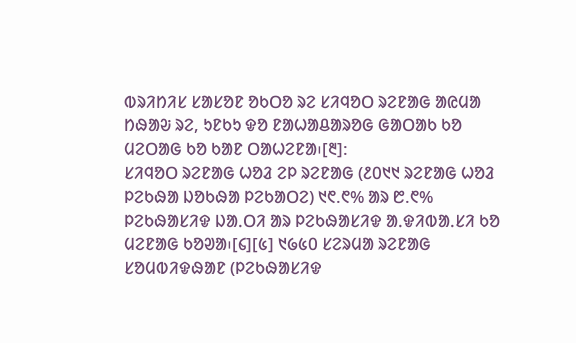ᱵᱨᱤᱴᱤᱥ ᱥᱟᱥᱚᱱ ᱚᱠᱛᱚ ᱨᱮ ᱥᱤᱧᱚᱛ ᱨᱮᱱᱟᱜ ᱟᱭᱢᱟ ᱴᱷᱟᱶ ᱨᱮ, ᱩᱱᱠᱩ ᱫᱚ ᱱᱟᱦᱟᱪᱟᱨᱚᱜ ᱜᱟᱛᱟᱠ ᱠᱚ ᱢᱮᱛᱟᱜ ᱠᱚ ᱠᱟᱱ ᱛᱟᱦᱮᱱᱟ᱾[᱓]:
ᱥᱤᱧᱚᱛ ᱨᱮᱱᱟᱜ ᱦᱚᱲ ᱮᱞ ᱨᱮᱱᱟᱜ (᱒᱐᱑᱑ ᱨᱮᱱᱟᱜ ᱦᱚᱲ ᱞᱮᱠᱷᱟ ᱡᱚᱠᱷᱟ ᱞᱮᱠᱟᱛᱮ) ᱑᱖.᱖% ᱟᱨ ᱘.᱖% ᱞᱮᱠᱷᱟᱥᱤᱫ ᱡᱟᱹᱛᱤ ᱟᱨ ᱞᱮᱠᱷᱟᱥᱤᱫ ᱟᱹᱫᱤᱵᱟᱹᱥᱤ ᱠᱚ ᱢᱮᱱᱟᱜ ᱠᱚᱣᱟ᱾[᱔][᱕] ᱑᱙᱕᱐ ᱥᱮᱨᱢᱟ ᱨᱮᱱᱟᱜ ᱥᱚᱢᱵᱤᱫᱷᱟᱱ (ᱞᱮᱠᱷᱟᱥᱤᱫ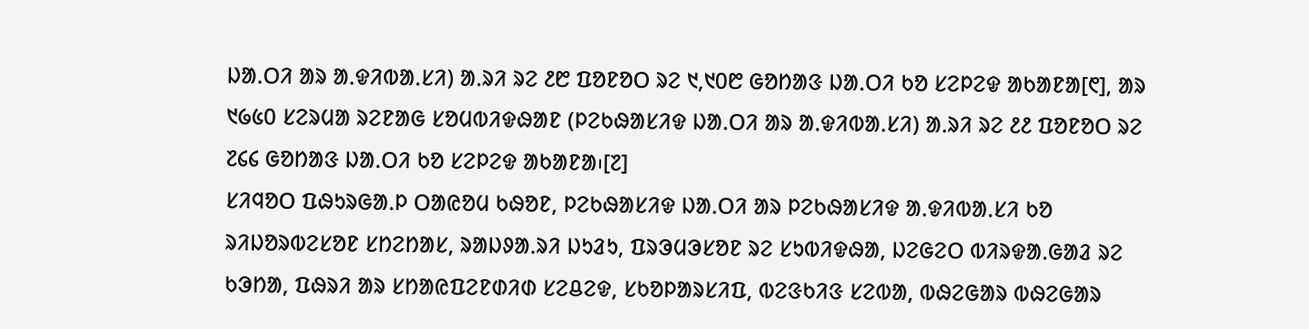ᱡᱟᱹᱛᱤ ᱟᱨ ᱟᱹᱫᱤᱵᱟᱹᱥᱤ) ᱟᱹᱨᱤ ᱨᱮ ᱒᱘ ᱯᱚᱱᱚᱛ ᱨᱮ ᱑,᱑᱐᱘ ᱜᱚᱴᱟᱝ ᱡᱟᱹᱛᱤ ᱠᱚ ᱥᱮᱞᱮᱫ ᱟᱠᱟᱱᱟ[᱖], ᱟᱨ ᱑᱙᱕᱐ ᱥᱮᱨᱢᱟ ᱨᱮᱱᱟᱜ ᱥᱚᱢᱵᱤᱫᱷᱟᱱ (ᱞᱮᱠᱷᱟᱥᱤᱫ ᱡᱟᱹᱛᱤ ᱟᱨ ᱟᱹᱫᱤᱵᱟᱹᱥᱤ) ᱟᱹᱨᱤ ᱨᱮ ᱒᱒ ᱯᱚᱱᱚᱛ ᱨᱮ ᱗᱔᱔ ᱜᱚᱴᱟᱝ ᱡᱟᱹᱛᱤ ᱠᱚ ᱥᱮᱞᱮᱫ ᱟᱠᱟᱱᱟ᱾[᱗]
ᱥᱤᱧᱚᱛ ᱯᱷᱩᱨᱜᱟᱹᱞ ᱛᱟᱭᱚᱢ ᱠᱷᱚᱱ, ᱞᱮᱠᱷᱟᱥᱤᱫ ᱡᱟᱹᱛᱤ ᱟᱨ ᱞᱮᱠᱷᱟᱥᱤᱫ ᱟᱹᱫᱤᱵᱟᱹᱥᱤ ᱠᱚ ᱨᱤᱡᱚᱨᱵᱮᱥᱚᱱ ᱥᱴᱮᱴᱟᱥ, ᱨᱟᱡᱽᱟᱹᱨᱤ ᱡᱩᱲᱩ, ᱯᱨᱳᱢᱳᱥᱚᱱ ᱨᱮ ᱥᱩᱵᱤᱫᱷᱟ, ᱡᱮᱜᱮᱛ ᱵᱤᱨᱫᱟᱹᱜᱟᱲ ᱨᱮ ᱠᱳᱴᱟ, ᱯᱷᱨᱤ ᱟᱨ ᱥᱴᱟᱭᱯᱮᱱᱰᱤᱰ ᱥᱮᱪᱮᱫ, ᱥᱠᱚᱞᱟᱨᱥᱤᱯ, ᱵᱮᱝᱠᱤᱝ ᱥᱮᱵᱟ, ᱵᱷᱮᱜᱟᱨ ᱵᱷᱮᱜᱟᱨ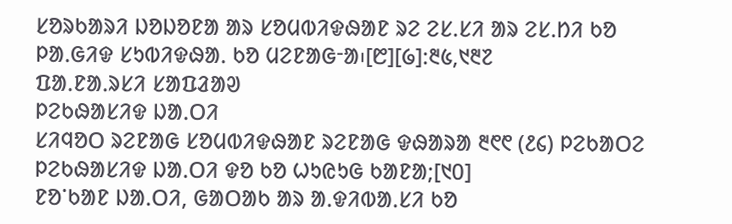ᱥᱚᱨᱠᱟᱨᱤ ᱡᱚᱡᱚᱱᱟ ᱟᱨ ᱥᱚᱢᱵᱤᱫᱷᱟᱱ ᱨᱮ ᱮᱥ.ᱥᱤ ᱟᱨ ᱮᱥ.ᱴᱤ ᱠᱚ ᱞᱟᱹᱜᱤᱫ ᱥᱩᱵᱤᱫᱷᱟᱹ ᱠᱚ ᱢᱮᱱᱟᱜᱼᱟ᱾[᱘][᱙]:᱓᱕,᱑᱓᱗
ᱯᱟᱹᱱᱟᱹᱨᱥᱤ ᱥᱟᱯᱲᱟᱣ
ᱞᱮᱠᱷᱟᱥᱤᱫ ᱡᱟᱹᱛᱤ
ᱥᱤᱧᱚᱛ ᱨᱮᱱᱟᱜ ᱥᱚᱢᱵᱤᱫᱷᱟᱱ ᱨᱮᱱᱟᱜ ᱫᱷᱟᱨᱟ ᱓᱖᱖ (᱒᱔) ᱞᱮᱠᱟᱛᱮ ᱞᱮᱠᱷᱟᱥᱤᱫ ᱡᱟᱹᱛᱤ ᱫᱚ ᱠᱚ ᱦᱩᱭᱩᱜ ᱠᱟᱱᱟ;[᱑᱐]
ᱱᱚᱸᱠᱟᱱ ᱡᱟᱹᱛᱤ, ᱜᱟᱛᱟᱠ ᱟᱨ ᱟᱹᱫᱤᱵᱟᱹᱥᱤ ᱠᱚ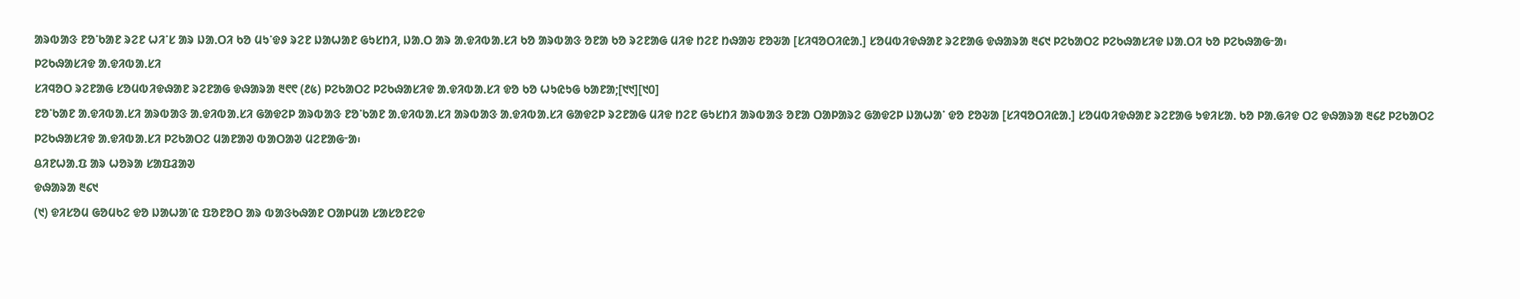ᱟᱨᱵᱟᱝ ᱱᱚᱸᱠᱟᱱ ᱨᱮᱱ ᱦᱤᱸᱥ ᱟᱨ ᱡᱟᱹᱛᱤ ᱠᱚ ᱢᱩᱸᱫᱽ ᱨᱮᱱ ᱡᱟᱦᱟᱱ ᱜᱩᱥᱴᱤ, ᱡᱟᱹᱛ ᱟᱨ ᱟᱹᱫᱤᱵᱟᱹᱥᱤ ᱠᱚ ᱟᱨᱵᱟᱝ ᱚᱱᱟ ᱠᱚ ᱨᱮᱱᱟᱜ ᱢᱤᱫ ᱴᱮᱱ ᱴᱷᱟᱶ ᱱᱚᱶᱟ [ᱥᱤᱧᱚᱛᱤᱭᱟᱹ] ᱥᱚᱢᱵᱤᱫᱷᱟᱱ ᱨᱮᱱᱟᱜ ᱫᱷᱟᱨᱟ ᱓᱔᱑ ᱞᱮᱠᱟᱛᱮ ᱞᱮᱠᱷᱟᱥᱤᱫ ᱡᱟᱹᱛᱤ ᱠᱚ ᱞᱮᱠᱷᱟᱜᱼᱟ᱾
ᱞᱮᱠᱷᱟᱥᱤᱫ ᱟᱹᱫᱤᱵᱟᱹᱥᱤ
ᱥᱤᱧᱚᱛ ᱨᱮᱱᱟᱜ ᱥᱚᱢᱵᱤᱫᱷᱟᱱ ᱨᱮᱱᱟᱜ ᱫᱷᱟᱨᱟ ᱓᱖᱖ (᱒᱕) ᱞᱮᱠᱟᱛᱮ ᱞᱮᱠᱷᱟᱥᱤᱫ ᱟᱹᱫᱤᱵᱟᱹᱥᱤ ᱫᱚ ᱠᱚ ᱦᱩᱭᱩᱜ ᱠᱟᱱᱟ;[᱑᱑][᱑᱐]
ᱱᱚᱸᱠᱟᱱ ᱟᱹᱫᱤᱵᱟᱹᱥᱤ ᱟᱨᱵᱟᱝ ᱟᱹᱫᱤᱵᱟᱹᱥᱤ ᱜᱟᱫᱮᱞ ᱟᱨᱵᱟᱝ ᱱᱚᱸᱠᱟᱱ ᱟᱹᱫᱤᱵᱟᱹᱥᱤ ᱟᱨᱵᱟᱝ ᱟᱹᱫᱤᱵᱟᱹᱥᱤ ᱜᱟᱫᱮᱞ ᱨᱮᱱᱟᱜ ᱢᱤᱫ ᱴᱮᱱ ᱜᱩᱥᱴᱤ ᱟᱨᱵᱟᱝ ᱚᱱᱟ ᱛᱟᱞᱟᱨᱮ ᱜᱟᱫᱮᱞ ᱡᱟᱦᱟᱸ ᱫᱚ ᱱᱚᱶᱟ [ᱥᱤᱧᱚᱛᱤᱭᱟᱹ] ᱥᱚᱢᱵᱤᱫᱷᱟᱱ ᱨᱮᱱᱟᱜ ᱩᱫᱤᱥᱟᱹ ᱠᱚ ᱞᱟᱹᱜᱤᱫ ᱛᱮ ᱫᱷᱟᱨᱟ ᱓᱔᱒ ᱞᱮᱠᱟᱛᱮ ᱞᱮᱠᱷᱟᱥᱤᱫ ᱟᱹᱫᱤᱵᱟᱹᱥᱤ ᱞᱮᱠᱟᱛᱮ ᱢᱟᱱᱟᱣ ᱵᱟᱛᱟᱣ ᱢᱮᱱᱟᱜᱼᱟ᱾
ᱪᱤᱱᱦᱟᱹᱯ ᱟᱨ ᱦᱚᱨᱟ ᱥᱟᱯᱲᱟᱣ
ᱫᱷᱟᱨᱟ ᱓᱔᱑
(᱑) ᱫᱤᱥᱚᱢ ᱜᱚᱢᱠᱮ ᱫᱚ ᱡᱟᱦᱟᱸᱭ ᱯᱚᱱᱚᱛ ᱟᱨ ᱵᱟᱝᱠᱷᱟᱱ ᱛᱟᱞᱢᱟ ᱥᱟᱥᱚᱱᱮᱫ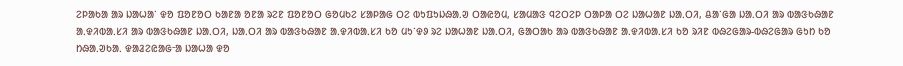ᱮᱞᱟᱠᱟ ᱟᱨ ᱡᱟᱦᱟᱸ ᱫᱚ ᱯᱚᱱᱚᱛ ᱠᱟᱱᱟ ᱚᱱᱟ ᱨᱮᱱ ᱯᱚᱱᱚᱛ ᱜᱚᱢᱠᱮ ᱥᱟᱞᱟᱜ ᱛᱮ ᱵᱩᱯᱩᱡᱷᱟᱹᱣ ᱛᱟᱭᱚᱢ, ᱥᱟᱢᱟᱝ ᱧᱮᱛᱮᱞ ᱛᱟᱞᱟ ᱛᱮ ᱡᱟᱦᱟᱱ ᱡᱟᱹᱛᱤ, ᱪᱟᱸᱜᱟ ᱡᱟᱹᱛᱤ ᱟᱨ ᱵᱟᱝᱠᱷᱟᱱ ᱟᱹᱫᱤᱵᱟᱹᱥᱤ ᱟᱨ ᱵᱟᱝᱠᱷᱟᱱ ᱡᱟᱹᱛᱤ, ᱡᱟᱹᱛᱤ ᱟᱨ ᱵᱟᱝᱠᱷᱟᱱ ᱟᱹᱫᱤᱵᱟᱹᱥᱤ ᱠᱚ ᱢᱩᱸᱫᱽ ᱨᱮ ᱡᱟᱦᱟᱱ ᱡᱟᱹᱛᱤ, ᱜᱟᱛᱟᱠ ᱟᱨ ᱵᱟᱝᱠᱷᱟᱱ ᱟᱹᱫᱤᱵᱟᱹᱥᱤ ᱠᱚ ᱨᱤᱱ ᱵᱷᱮᱜᱟᱨ-ᱵᱷᱮᱜᱟᱨ ᱜᱩᱴ ᱠᱚ ᱴᱷᱟᱹᱣᱠᱟᱹ ᱫᱟᱲᱮᱭᱟᱜᱼᱟ ᱡᱟᱦᱟ ᱫᱚ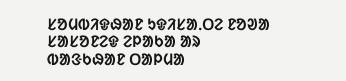ᱥᱚᱢᱵᱤᱫᱷᱟᱱ ᱩᱫᱤᱥᱟᱹᱛᱮ ᱱᱚᱣᱟ ᱥᱟᱥᱚᱱᱮᱫ ᱮᱞᱟᱠᱟ ᱟᱨ ᱵᱟᱝᱠᱷᱟᱱ ᱛᱟᱞᱢᱟ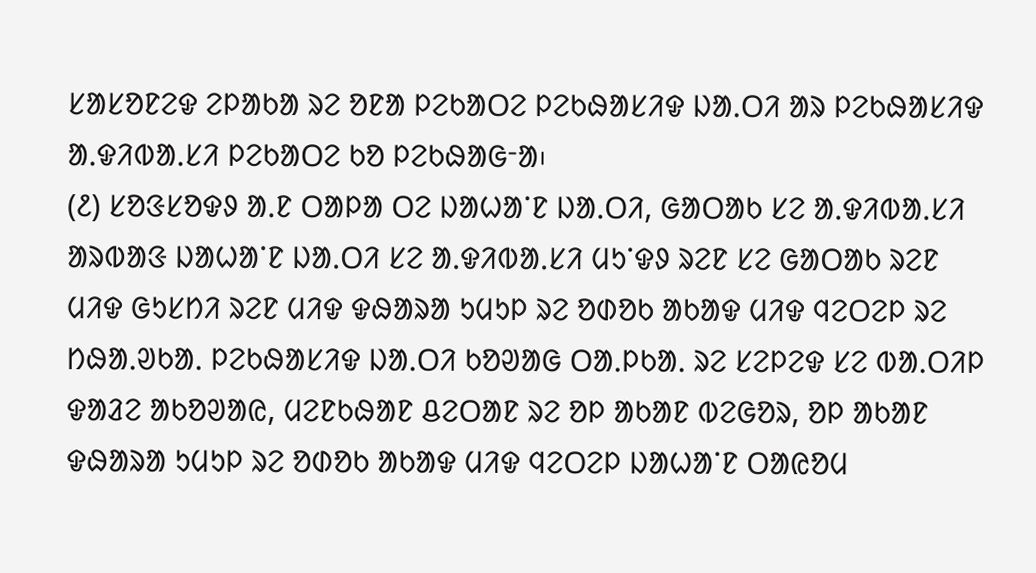ᱥᱟᱥᱚᱱᱮᱫ ᱮᱞᱟᱠᱟ ᱨᱮ ᱚᱱᱟ ᱞᱮᱠᱟᱛᱮ ᱞᱮᱠᱷᱟᱥᱤᱫ ᱡᱟᱹᱛᱤ ᱟᱨ ᱞᱮᱠᱷᱟᱥᱤᱫ ᱟᱹᱫᱤᱵᱟᱹᱥᱤ ᱞᱮᱠᱟᱛᱮ ᱠᱚ ᱞᱮᱠᱷᱟᱜᱼᱟ᱾
(᱒) ᱥᱚᱝᱥᱚᱫᱽ ᱟᱹᱱ ᱛᱟᱞᱟ ᱛᱮ ᱡᱟᱦᱟᱸᱱ ᱡᱟᱹᱛᱤ, ᱜᱟᱛᱟᱠ ᱥᱮ ᱟᱹᱫᱤᱵᱟᱹᱥᱤ ᱟᱨᱵᱟᱝ ᱡᱟᱦᱟᱸᱱ ᱡᱟᱹᱛᱤ ᱥᱮ ᱟᱹᱫᱤᱵᱟᱹᱥᱤ ᱢᱩᱸᱫᱽ ᱨᱮᱱ ᱥᱮ ᱜᱟᱛᱟᱠ ᱨᱮᱱ ᱢᱤᱫ ᱜᱩᱥᱴᱤ ᱨᱮᱱ ᱢᱤᱫ ᱫᱷᱟᱨᱟ ᱩᱢᱩᱞ ᱨᱮ ᱚᱰᱚᱠ ᱟᱠᱟᱫ ᱢᱤᱫ ᱧᱮᱛᱮᱞ ᱨᱮ ᱴᱷᱟᱹᱣᱠᱟᱹ ᱞᱮᱠᱷᱟᱥᱤᱫ ᱡᱟᱹᱛᱤ ᱠᱚᱣᱟᱜ ᱛᱟᱹᱞᱠᱟᱹ ᱨᱮ ᱥᱮᱞᱮᱫ ᱥᱮ ᱵᱟᱹᱛᱤᱞ ᱫᱟᱲᱮ ᱟᱠᱚᱣᱟᱭ, ᱢᱮᱱᱠᱷᱟᱱ ᱪᱮᱛᱟᱱ ᱨᱮ ᱚᱞ ᱟᱠᱟᱱ ᱵᱮᱜᱚᱨ, ᱚᱞ ᱟᱠᱟᱱ ᱫᱷᱟᱨᱟ ᱩᱢᱩᱞ ᱨᱮ ᱚᱰᱚᱠ ᱟᱠᱟᱫ ᱢᱤᱫ ᱧᱮᱛᱮᱞ ᱡᱟᱦᱟᱸᱱ ᱛᱟᱭᱚᱢ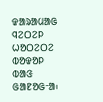ᱫᱟᱨᱟᱢᱟᱜ ᱧᱮᱛᱮᱞ ᱦᱚᱛᱮᱛᱮ ᱵᱚᱫᱚᱞ ᱵᱟᱝ ᱜᱟᱱᱚᱜᱼᱟ᱾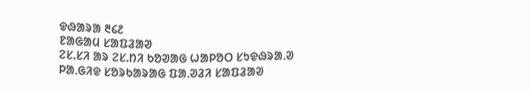ᱫᱷᱟᱨᱟ ᱓᱔᱒
ᱱᱟᱜᱟᱢ ᱥᱟᱯᱲᱟᱣ
ᱮᱥ.ᱥᱤ ᱟᱨ ᱮᱥ.ᱴᱤ ᱠᱚᱣᱟᱜ ᱦᱟᱞᱚᱛ ᱥᱩᱫᱷᱨᱟᱹᱣ ᱞᱟᱹᱜᱤᱫ ᱥᱚᱨᱠᱟᱨᱟᱜ ᱯᱟᱹᱣᱲᱤ ᱥᱟᱯᱲᱟᱣ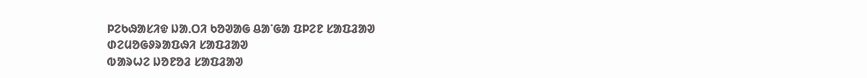ᱞᱮᱠᱷᱟᱥᱤᱫ ᱡᱟᱹᱛᱤ ᱠᱚᱣᱟᱜ ᱪᱟᱸᱜᱟ ᱯᱞᱮᱱ ᱥᱟᱯᱲᱟᱣ
ᱰᱮᱢᱚᱜᱽᱨᱟᱯᱷᱤ ᱥᱟᱯᱲᱟᱣ
ᱵᱟᱨᱦᱮ ᱡᱚᱱᱚᱲ ᱥᱟᱯᱲᱟᱣ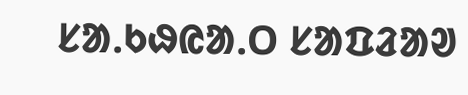ᱥᱟᱹᱠᱷᱭᱟᱹᱛ ᱥᱟᱯᱲᱟᱣ